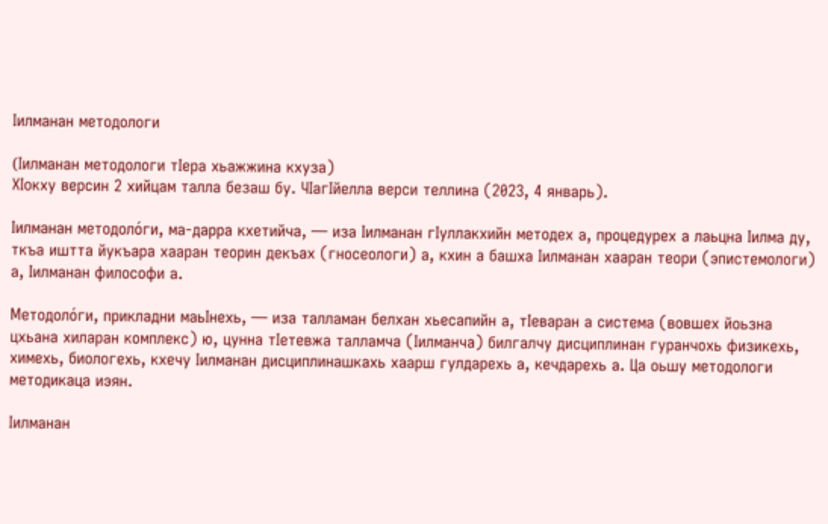Ӏилманан методологи

(Iилманан методологи тӀера хьажжина кхуза)
ХӀокху версин 2 хийцам талла безаш бу. ЧӀагӀйелла верси теллина (2023, 4 январь).

Ӏилманан методоло́ги, ма-дарра кхетийча, — иза Ӏилманан гӀуллакхийн методех а, процедурех а лаьцна Ӏилма ду, ткъа иштта йукъара хааран теорин декъах (гносеологи) а, кхин а башха Ӏилманан хааран теори (эпистемологи) а, Ӏилманан философи а.

Методоло́ги, прикладни маьӀнехь, — иза талламан белхан хьесапийн а, тӀеваран а система (вовшех йоьзна цхьана хиларан комплекс) ю, цунна тӀетевжа талламча (Ӏилманча) билгалчу дисциплинан гуранчохь физикехь, химехь, биологехь, кхечу Ӏилманан дисциплинашкахь хаарш гулдарехь а, кечдарехь а. Ца оьшу методологи методикаца иэян.

Ӏилманан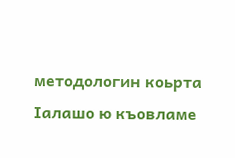методологин коьрта Ӏалашо ю къовламе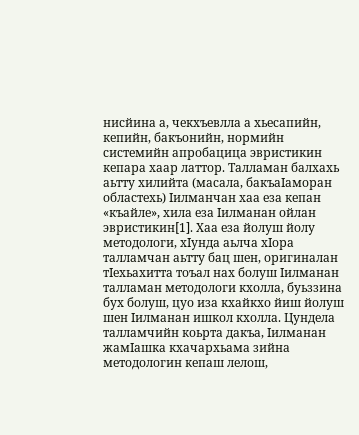нисйина а, чекхъевлла а хьесапийн, кепийн, бакъонийн, нормийн системийн апробацица эвристикин кепара хаар латтор. Талламан балхахь аьтту хилийта (масала, бакъаӀаморан областехь) Ӏилманчан хаа еза кепан «къайле», хила еза Ӏилманан ойлан эвристикин[1]. Хаа еза йолуш йолу методологи, хӀунда аьлча хӀора талламчан аьтту бац шен, оригиналан тӀехьахитта тоъал нах болуш Ӏилманан талламан методологи кхолла, буьззина бух болуш, цуо иза кхайкхо йиш йолуш шен Ӏилманан ишкол кхолла. Цундела талламчийн коьрта дакъа, Ӏилманан жамӀашка кхачархьама зийна методологин кепаш лелош,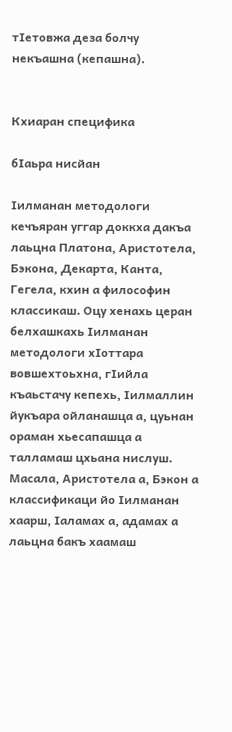тӀетовжа деза болчу некъашна (кепашна).


Кхиаран специфика

бӀаьра нисйан

Ӏилманан методологи кечъяран уггар доккха дакъа лаьцна Платона, Аристотела, Бэкона, Декарта, Канта, Гегела, кхин а философин классикаш. Оцу хенахь церан белхашкахь Ӏилманан методологи хӀоттара вовшехтоьхна, гӀийла къаьстачу кепехь, Ӏилмаллин йукъара ойланашца а, цуьнан ораман хьесапашца а талламаш цхьана нислуш. Масала, Аристотела а, Бэкон а классификаци йо Ӏилманан хаарш, Ӏаламах а, адамах а лаьцна бакъ хаамаш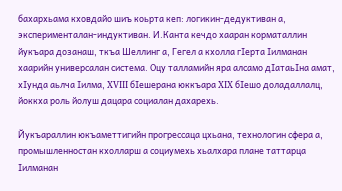бахархьама кховдайо шиъ коьрта кеп: логикин-дедуктиван а, эксперименталан-индуктиван. И.Канта кечдо хааран корматаллин йукъара дозанаш, ткъа Шеллинг а, Гегел а кхолла гӀерта Ӏилманан хаарийн универсалан система. Оцу талламийн яра алсамо дӀатаьӀна амат, хӀунда аьлча Ӏилма, XVIII бӀешерана юккъара XIX бӀешо доладаллалц, йоккха роль йолуш дацара социалан дахарехь.

Йукъараллин юкъаметтигийн прогрессаца цхьана, технологин сфера а, промышленностан кхолларш а социумехь хьалхара плане таттарца Ӏилманан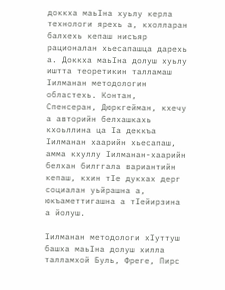доккха маьӀна хуьлу керла технологи ярехь а, кхолларан балхехь кепаш нисъяр рационалан хьесапашца дарехь а. Доккха маьӀна долуш хуьлу иштта теоретикин талламаш Ӏилманан методологин областехь. Контан, Спенсеран, Дюркгейман, кхечу а авторийн белхашкахь кхоьллина ца Ӏа деккъа Ӏилманан хаарийн хьесапаш, амма кхуллу Ӏилманан-хаарийн белхан билггала вариантийн кепаш, кхин тӀе дукхах дерг социалан уьйрашна а, юкъаметтигашна а тӀейирзина а йолуш.

Ӏилманан методологи хӀуттуш башха маьӀна долуш хилла талламхой Буль, Фреге, Пирс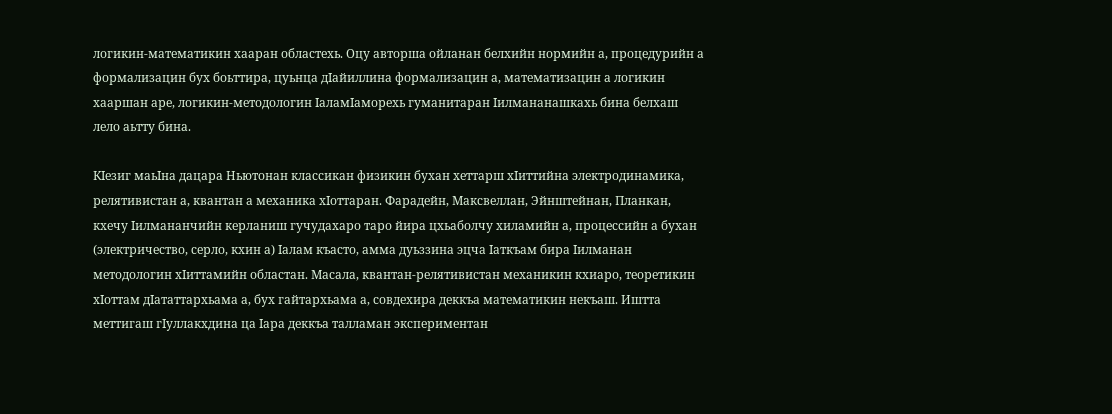логикин-математикин хааран областехь. Оцу авторша ойланан белхийн нормийн а, процедурийн а формализацин бух боьттира, цуьнца дӀайиллина формализацин а, математизацин а логикин хааршан аре, логикин-методологин ӀаламӀаморехь гуманитаран Ӏилмананашкахь бина белхаш лело аьтту бина.

КӀезиг маьӀна дацара Ньютонан классикан физикин бухан хеттарш хӀиттийна электродинамика, релятивистан а, квантан а механика хӀоттаран. Фарадейн, Максвеллан, Эйнштейнан, Планкан, кхечу Ӏилмананчийн керланиш гучудахаро таро йира цхьаболчу хиламийн а, процессийн а бухан (электричество, серло, кхин а) Ӏалам къасто, амма дуьззина эцча Ӏаткъам бира Ӏилманан методологин хӀиттамийн областан. Масала, квантан-релятивистан механикин кхиаро, теоретикин хӀоттам дӀататтархьама а, бух гайтархьама а, совдехира деккъа математикин некъаш. Иштта меттигаш гӀуллакхдина ца Ӏара деккъа талламан экспериментан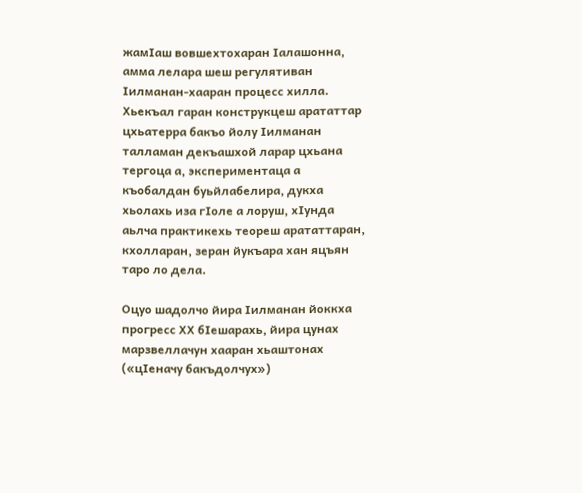жамӀаш вовшехтохаран Ӏалашонна, амма лелара шеш регулятиван Ӏилманан-хааран процесс хилла. Хьекъал гаран конструкцеш арататтар цхьатерра бакъо йолу Ӏилманан талламан декъашхой ларар цхьана тергоца а, экспериментаца а къобалдан буьйлабелира, дукха хьолахь иза гӀоле а лоруш, хӀунда аьлча практикехь теореш арататтаран, кхолларан, зеран йукъара хан яцъян таро ло дела.

Оцуо шадолчо йира Ӏилманан йоккха прогресс ХХ бӀешарахь, йира цунах марзвеллачун хааран хьаштонах («цӀеначу бакъдолчух»)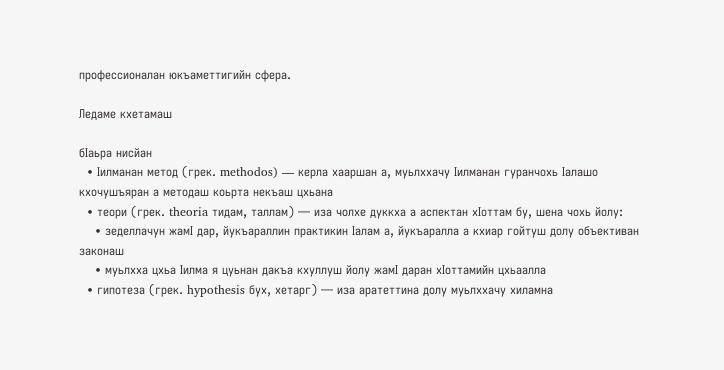профессионалан юкъаметтигийн сфера.

Ледаме кхетамаш

бӀаьра нисйан
  • Ӏилманан метод (грек. methodos) — керла хааршан а, муьлххачу Ӏилманан гуранчохь Ӏалашо кхочушъяран а методаш коьрта некъаш цхьана
  • теори (грек. theoria тидам, таллам) — иза чолхе дуккха а аспектан хӀоттам бу, шена чохь йолу:
    • зеделлачун жамӀ дар, йукъараллин практикин Ӏалам а, йукъаралла а кхиар гойтуш долу объективан законаш
    • муьлхха цхьа Ӏилма я цуьнан дакъа кхуллуш йолу жамӀ даран хӀоттамийн цхьаалла
  • гипотеза (грек. hypothesis бух, хетарг) — иза аратеттина долу муьлххачу хиламна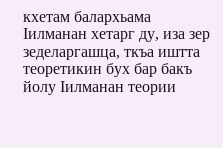кхетам балархьама Ӏилманан хетарг ду, иза зер зеделаргашца, ткъа иштта теоретикин бух бар бакъ йолу Ӏилманан теории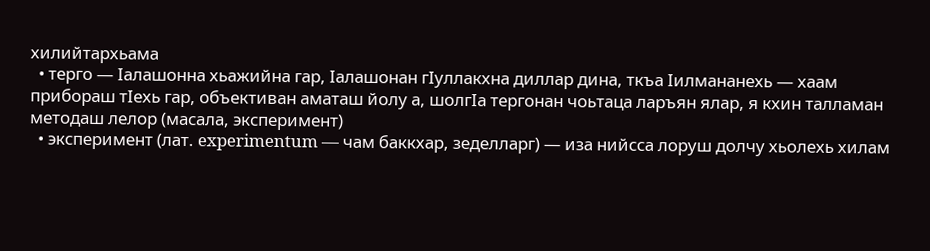хилийтархьама
  • терго — Ӏалашонна хьажийна гар, Ӏалашонан гӀуллакхна диллар дина, ткъа Ӏилмананехь — хаам прибораш тӀехь гар, объективан аматаш йолу а, шолгӀа тергонан чоьтаца ларъян ялар, я кхин талламан методаш лелор (масала, эксперимент)
  • эксперимент (лат. experimentum — чам баккхар, зеделларг) — иза нийсса лоруш долчу хьолехь хилам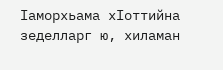Ӏаморхьама хӀоттийна зеделларг ю, хиламан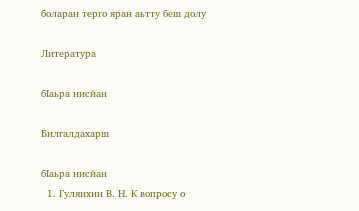боларан терго яран аьтту беш долу

Литература

бӀаьра нисйан

Билгалдахарш

бӀаьра нисйан
  1. Гуляихин В. Н. К вопросу о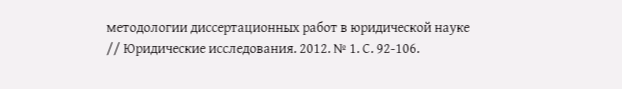методологии диссертационных работ в юридической науке // Юридические исследования. 2012. № 1. С. 92-106.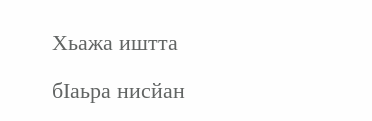Хьажа иштта

бӀаьра нисйан